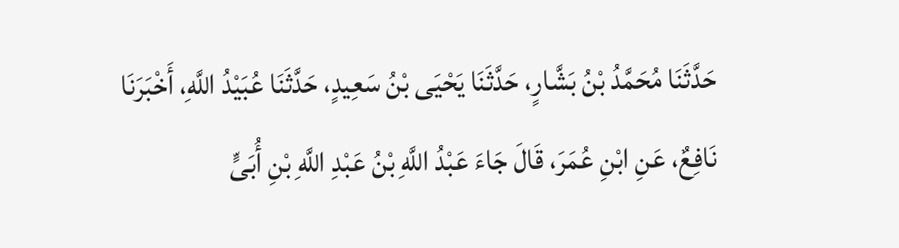حَدَّثَنَا مُحَمَّدُ بْنُ بَشَّارٍ، حَدَّثَنَا يَحْيَى بْنُ سَعِيدٍ، حَدَّثَنَا عُبَيْدُ اللَّهِ، أَخْبَرَنَا نَافِعٌ، عَنِ ابْنِ عُمَرَ، قَالَ جَاءَ عَبْدُ اللَّهِ بْنُ عَبْدِ اللَّهِ بْنِ أُبَىٍّ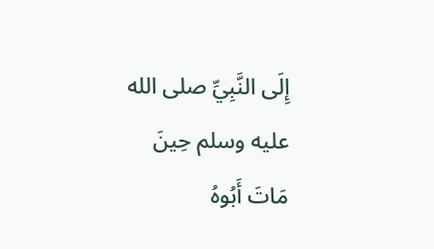إِلَى النَّبِيِّ صلى الله عليه وسلم حِينَ مَاتَ أَبُوهُ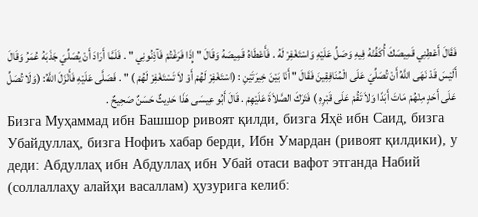فَقَالَ أَعْطِنِي قَمِيصَكَ أُكَفِّنْهُ فِيهِ وَصَلِّ عَلَيْهِ وَاسْتَغْفِرْ لَهُ . فَأَعْطَاهُ قَمِيصَهُ وَقَالَ " إِذَا فَرَغْتُمْ فَآذِنُونِي " . فَلَمَّا أَرَادَ أَنْ يُصَلِّيَ جَذَبَهُ عُمَرُ وَقَالَ أَلَيْسَ قَدْ نَهَى اللَّهُ أَنْ تُصَلِّيَ عَلَى الْمُنَافِقِينَ فَقَالَ " أَنَا بَيْنَ خِيرَتَيْنِ : (اسْتَغْفِرْ لَهُمْ أَوْ لاَ تَسْتَغْفِرْ لَهُمْ ) " . فَصَلَّى عَلَيْهِ فَأَنْزَلَ اللَّهُ: (وَلَا تُصَلِّ عَلَى أَحَدٍ مِنْهُمْ مَاتَ أَبَدًا وَلاَ تَقُمْ عَلَى قَبْرِهِ ) فَتَرَكَ الصَّلاَةَ عَلَيْهِمْ . قَالَ أَبُو عِيسَى هَذَا حَدِيثٌ حَسَنٌ صَحِيحٌ .
Бизга Муҳаммад ибн Башшор ривоят қилди, бизга Яҳё ибн Саид, бизга Убайдуллаҳ, бизга Нофиъ хабар берди, Ибн Умардан (ривоят қилдики), у деди: Абдуллаҳ ибн Абдуллаҳ ибн Убай отаси вафот этганда Набий (соллаллаҳу алайҳи васаллам) ҳузурига келиб: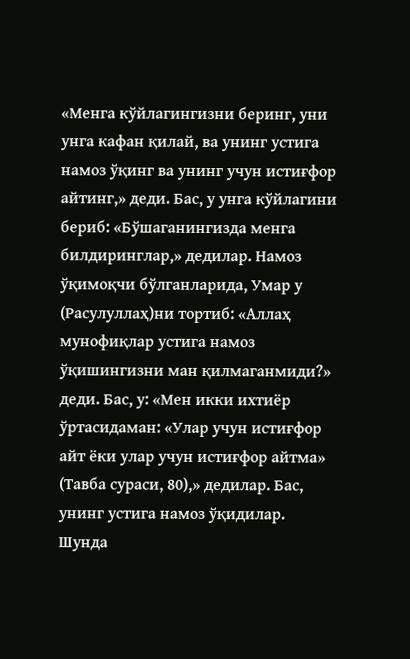«Менга кўйлагингизни беринг, уни унга кафан қилай, ва унинг устига намоз ўқинг ва унинг учун истиғфор айтинг,» деди. Бас, у унга кўйлагини бериб: «Бўшаганингизда менга билдиринглар,» дедилар. Намоз ўқимоқчи бўлганларида, Умар у (Расулуллаҳ)ни тортиб: «Аллаҳ мунофиқлар устига намоз ўқишингизни ман қилмаганмиди?» деди. Бас, у: «Мен икки ихтиёр ўртасидаман: «Улар учун истиғфор айт ёки улар учун истиғфор айтма» (Тавба сураси, 80),» дедилар. Бас, унинг устига намоз ўқидилар. Шунда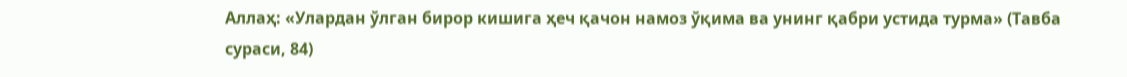Аллаҳ: «Улардан ўлган бирор кишига ҳеч қачон намоз ўқима ва унинг қабри устида турма» (Тавба сураси, 84)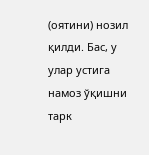(оятини) нозил қилди. Бас, у улар устига намоз ўқишни тарк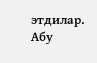этдилар. Абу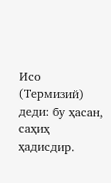Исо (Термизий) деди: бу ҳасан, саҳиҳ ҳадисдир.